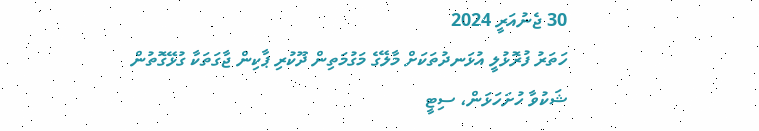30 ޖެނުއަރީ 2024
ހަތަރު ފުރޮޅުލީ އުޅަނދުތަކަށް މާލޭގެ މަގުމަތިން ދޫކުރި ޕާކިން ޖާގަތަކާ ގުޅޭގޮތުން ޝަކުވާ ހުށަހަޅަން، ސިޓީ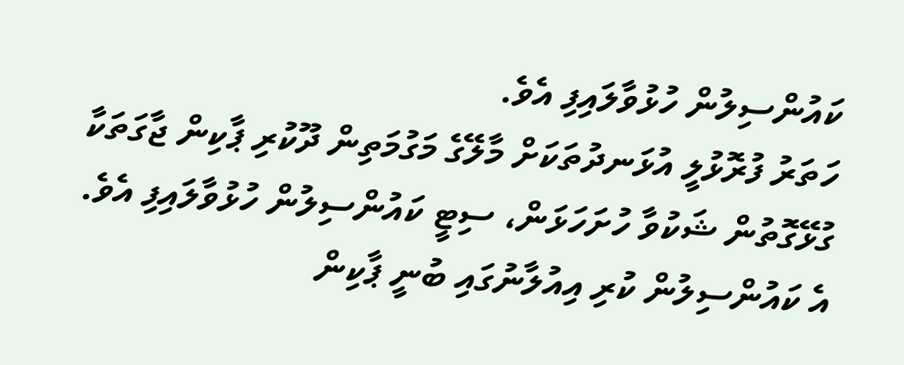ކައުންސިލުން ހުޅުވާލައިފި އެވެ.
ހަތަރު ފުރޮޅުލީ އުޅަނދުތަކަށް މާލޭގެ މަގުމަތިން ދޫކުރި ޕާކިން ޖާގަތަކާ ގުޅޭގޮތުން ޝަކުވާ ހުށަހަޅަން، ސިޓީ ކައުންސިލުން ހުޅުވާލައިފި އެވެ.
އެ ކައުންސިލުން ކުރި އިއުލާނުގައި ބުނީ ޕާކިން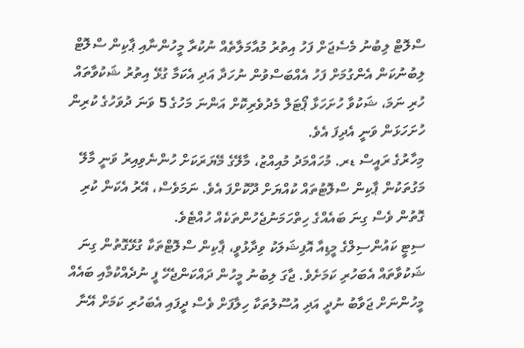ސްލޮޓް ލިބުނު މެސެޖަށް ފަހު އިތުރު މުއާމަލާތެއް ނުކުރާ މީހުންނާއި ޕާކިން ސްލޮޓް ލިބުނުކަން އެންގުމަށް ފަހު އެއްބަސްވުން ނުހަދާ އަދި އެކަމާ ގުޅޭ އިތުރު ޝަކުވާތައް ހުރި ނަމަ، ޝަކުވާ ހުށަހަޅާ ޕޯޓަލް މެދުވެރިކޮށް އަންނަ މަހުގެ 5 ވަނަ ދުވަހުގެ ކުރިން ހުށަހަޅަން ވަނީ އެދިފަ އެވެ.
މިހާރުގެ ރައީސް ޑރ. މުހައްމަދު މުއިއްޒު، މާލޭގެ މޭޔަރަކަށް ހުންނެވިއިރު ވަނީ މާލޭ މަގުތަކުން ޕާކިން ސްލޮޓުތައް ކުއްޔަށް ދޫކޮށްފަ އެވެ. ނަމަވެސް، އޭރު އެކަން ކުރި ގޮތުން ވެސް ގިނަ ބައެއްގެ ހިތްހަމަނުޖެހުންތަކެއް ހުއްޓެވެ.
ސިޓީ ކައުންސިލްގެ މީޑިއާ އޮފިޝަލަކު ވިދާޅުވީ، ޕާކިން ސްލޮޓްތަކާ ގުޅޭގޮތުން ގިނަ ޝަކުވާތައް އެބަހުރި ކަމަށެވެ. ޖާގަ ލިބުނު މީހުން ދައްކަންޖެހޭ ފީ ނުދެއްކުމާއި ބައެއް މީހުންނަށް ޖަވާބު ނުދީ އަދި އުސޫލުތަކާ ހިލާފަށް ވެސް ދީފައި އެބަހުރި ކަމަށް އޭނާ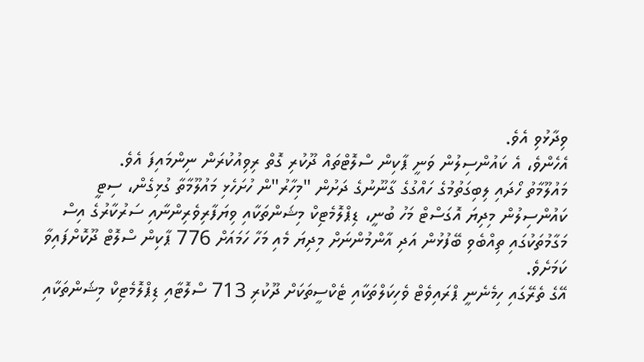ވިދާޅުވި އެވެ.
އެހެންވެ، އެ ކައުންސިލުން ވަނީ ޕާކިން ސްލޮޓްތައް ދޫކުރި ގޮތް ރިވިއުކުރަން ނިންމައިފަ އެވެ.
މައުލޫމާތު ހޯދައި ލިބިގަތުމުގެ ހައްގުގެ ގާނޫނުގެ ދަށުން "މިހާރު"ން ހުށަހެޅި މައުލޫމާތާ ގުޅިގެން، ސިޓީ ކައުންސިލުން މިދިޔަ އޮގަސްޓް މަހު ބުނީ، ޑިޕްލޮމެޓިކް މިޝަންތަކާއި ވިޔަފާރިވެރިންނާއި ސަރުކާރުގެ އިސް މަގާމުތަކުގައި ތިއްބެވި ބޭފުޅުން އަދި އާންމުންނަށް މިދިޔަ މެއި މަހާ ހަމައަށް 776 ޕާކިން ސްލޮޓް ދޫކޮށްފައިވާ ކަމަށެވެ.
އޭގެ ތެރޭގައި ހިމެނެނީ ޕްރައިވެޓް ވެހިކަލްތަކާއި ޓެކްސީތަކަށް ދޫކުރި 713 ސްލޮޓާއި ޑިޕްލޮމެޓިކް މިޝަންތަކާއި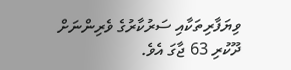ވިޔަފާރިތަކާއި ސަރުކާރުގެ ވެރިންނަށް ދޫކުރި 63 ޖާގަ އެވެ.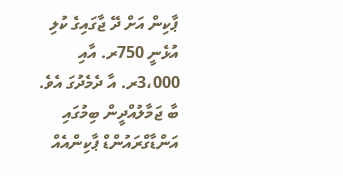ޕާކިން އަށް ދޭ ޖާގައިގެ ކުލި އުޅެނީ 750ރ. އާއި 3،000ރ. އާ ދެމެދުގަ އެވެ.
ބާ ޖަމާލުއްދީން ބިމުގައި އަންޑާގްރައުންޑް ޕާކިންއެއް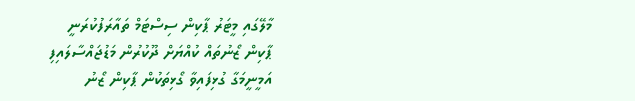މާލޭގައި މީޓަރު ޕާކިން ސިސްޓަމް ތައާރަފުކުރަނީ
ޕާކިން ޒޯނުތައް ކުއްޔަށް ދޫކުރުން މަޑުޖައްސާލައިފި
އަމީނީމަގާ ގުޅިފައިވާ ގޯޅިތަކުން ޕާކިން ޒޯނު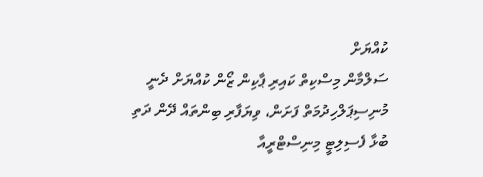ކުއްޔަށް
ސަލްމާން މިސްކިތް ކައިރި ޕާކިން ޒޯން ކުއްޔަށް ދެނީ
މުނިސިޕަލްހިދުމަތް ފަށަން، ވިޔަފާރި ބިންތައް ދޭން ދަތި
ބުޅާ ފެސިލިޓީ މިނިސްޓްރީއާ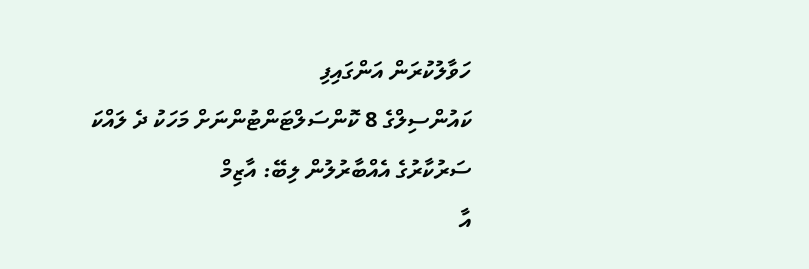ހަވާލުކުރަން އަންގައިފި
ކައުންސިލްގެ 8 ކޮންސަލްޓަންޓުންނަށް މަހަކު ދެ ލައްކަ
ސަރުކާރުގެ އެއްބާރުލުން ލިބޭ: އާޒިމް
އާ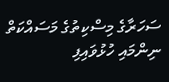ސަހަރާގެ މިސްކިތުގެ މަސައްކަތް ނިންމައި ހުޅުވައިފި